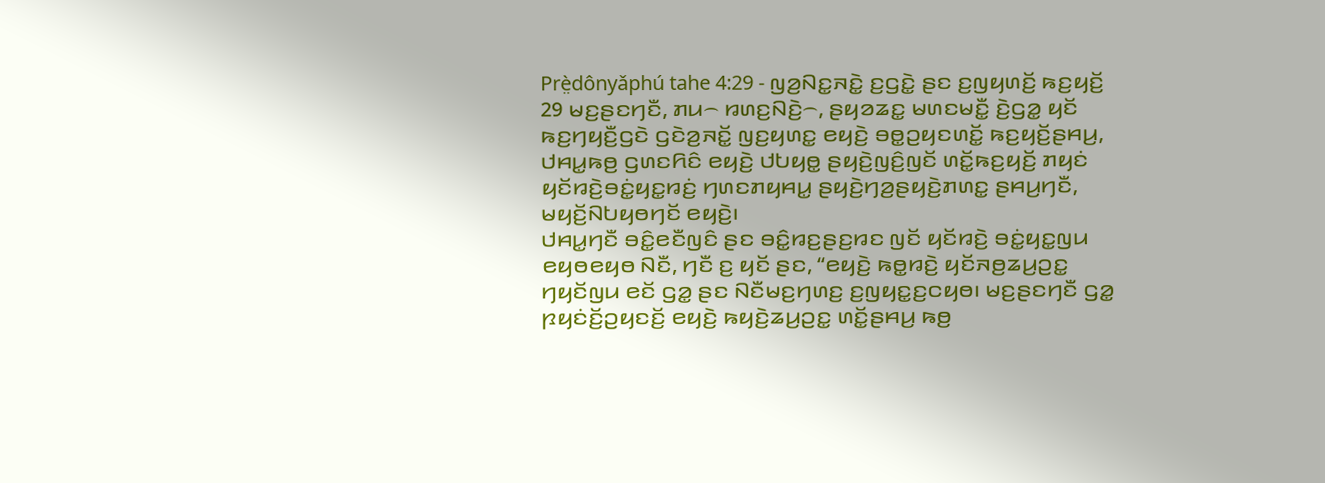Prè̤dônyǎphú tahe 4:29 - ꤜꤤ꤬ꤡꤢ꤭ꤏꤢꤧ꤭ ꤢ꤬ꤞꤢꤧ꤭ ꤔꤢ ꤢ꤬ꤜꤟꤛꤢꤩ꤬ ꤒꤢ꤬ꤟꤢꤩ꤬
29 ꤗꤢ꤬ꤔꤢꤚꤢꤪ, ꤊꤣ꤮ ꤙꤛꤢ꤬ꤡꤢꤧ꤬꤮, ꤔꤟꤤꤘꤢ꤭ ꤗꤛꤢꤗꤢꤪ꤭ ꤢꤧ꤬ꤞꤤ꤭ ꤟꤢꤩ ꤒꤢ꤬ꤚꤟꤢꤪ꤬ꤞꤢꤧ ꤞꤢꤧꤤ꤬ꤏꤢꤩ꤭ ꤜꤢ꤬ꤟꤛꤢ꤭ ꤕꤟꤢꤧ꤬ ꤋꤥ꤭ꤑꤟꤢꤛꤢꤩ꤭ ꤒꤢ꤬ꤟꤢꤩ꤬ꤔꤌꤣ꤬, ꤓꤌꤣ꤭ꤒꤥ꤬ ꤞꤛꤢꤖꤢꤨ ꤕꤟꤢꤧ꤬ ꤓꤝꤟꤥ꤭ ꤔꤟꤢꤧ꤬ꤜꤢꤨ꤬ꤜꤢꤩ ꤛꤢꤩ꤭ꤒꤢ꤬ꤟꤢꤩ꤬ ꤊꤟꤢꤦ ꤟꤢꤩꤙꤢꤧ꤬ꤋꤢꤦ꤭ꤟꤢ꤭ꤙꤢꤦ꤬ ꤚꤛꤢꤊꤟꤌꤣ꤭ ꤔꤟꤢꤧ꤬ꤚꤤ꤬ꤔꤟꤢꤧ꤬ꤊꤛꤢ꤭ ꤔꤌꤣ꤬ꤚꤢꤪ, ꤗꤟꤢꤩ꤬ꤡꤝꤟꤥꤚꤢꤩ ꤕꤟꤢꤧ꤬꤯
ꤓꤌꤣ꤭ꤚꤢꤪ ꤋꤢꤨ꤭ꤕꤢꤪꤜꤢꤨ ꤔꤢ ꤋꤢꤨ꤭ꤙꤢ꤬ꤔꤢ꤬ꤙꤢ ꤜꤢꤩ ꤟꤢꤩꤙꤢꤧ꤬ ꤋꤢꤦ꤭ꤟꤢ꤭ꤜꤣ ꤕꤟꤥꤕꤟꤥ ꤡꤢꤪ, ꤚꤢꤪ ꤢ꤬ ꤟꤢꤩ ꤔꤢ, “ꤕꤟꤢꤧ꤬ ꤒꤥ꤭ꤙꤢꤧ꤬ ꤟꤢꤩꤏꤥ꤬ꤘꤣ꤬ꤑꤢ꤭ ꤚꤟꤢꤩꤜꤣ ꤕꤢꤩ ꤞꤤ꤭ ꤔꤢ ꤡꤢꤪꤗꤢ꤬ꤚꤛꤢ꤬ ꤢ꤬ꤜꤟꤢ꤭ꤢ꤬ꤍꤟꤥ꤯ ꤗꤢ꤬ꤔꤢꤚꤢꤪ ꤞꤤ꤭ ꤐꤟꤢꤦꤢꤩ꤬ꤑꤟꤢꤢꤩ꤬ ꤕꤟꤢꤧ꤬ ꤒꤟꤢꤧ꤬ꤘꤣ꤬ꤑꤢ꤭ ꤛꤢꤩ꤭ꤔꤌꤣ꤬ ꤒꤥ꤬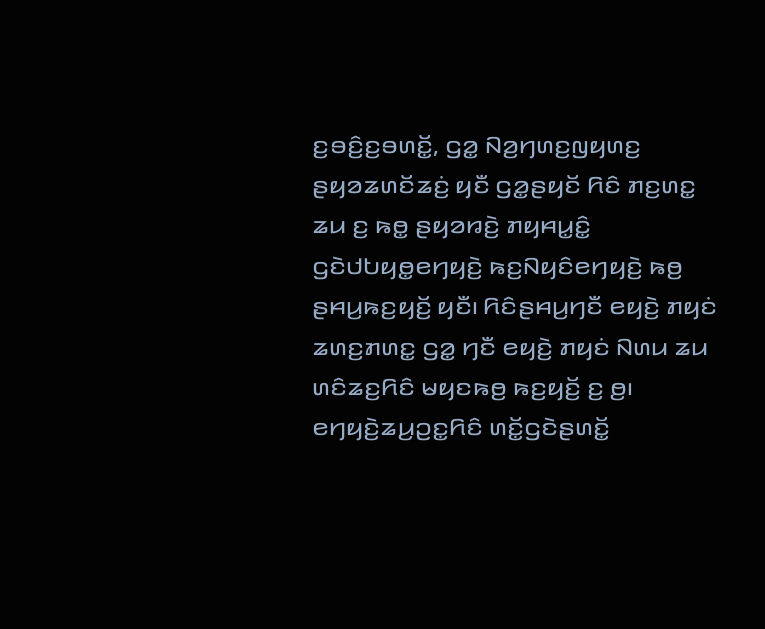ꤢ꤬ꤋꤢꤨ꤬ꤢ꤬ꤋꤛꤢꤩ꤭, ꤞꤤ꤭ ꤡꤤ꤬ꤚꤛꤢ꤬ꤜꤟꤛꤢ꤬ ꤔꤟꤤꤘꤛꤢꤩꤘꤢꤦ꤬ ꤟꤢꤪ ꤞꤤ꤭ꤔꤟꤢꤩ ꤖꤢꤨ ꤊꤢ꤬ꤛꤢ꤭ ꤘꤣ ꤢ꤬ ꤒꤥ꤭ ꤔꤟꤤꤙꤢꤧ꤬ ꤊꤟꤌꤣ꤭ꤢꤨ꤭ ꤞꤢꤧꤓꤝꤟꤥ꤭ꤕꤚꤟꤢꤧ꤬ ꤒꤢ꤬ꤡꤟꤢꤨꤕꤚꤟꤢꤧ꤬ ꤒꤥ꤬ ꤔꤌꤣ꤬ꤒꤢ꤬ꤟꤢꤩ꤬ ꤟꤢꤪ꤯ ꤖꤢꤨꤔꤌꤣ꤬ꤚꤢꤪ ꤕꤟꤢꤧ꤬ ꤊꤟꤢꤦ ꤘꤛꤢ꤬ꤊꤛꤢ꤭ ꤞꤤ꤭ ꤚꤢꤪ ꤕꤟꤢꤧ꤬ ꤊꤟꤢꤦ ꤡꤛꤣ ꤘꤣ ꤛꤢꤨꤘꤢ꤬ꤖꤢꤨ ꤗꤟꤢꤒꤥ꤬ ꤒꤢ꤬ꤟꤢꤩ꤬ ꤢ꤬ ꤥ꤬꤯
ꤕꤚꤟꤢꤧ꤬ꤘꤣ꤬ꤑꤢ꤭ꤖꤢꤨ ꤛꤢꤩ꤭ꤞꤢꤧꤔꤛꤢꤩ꤭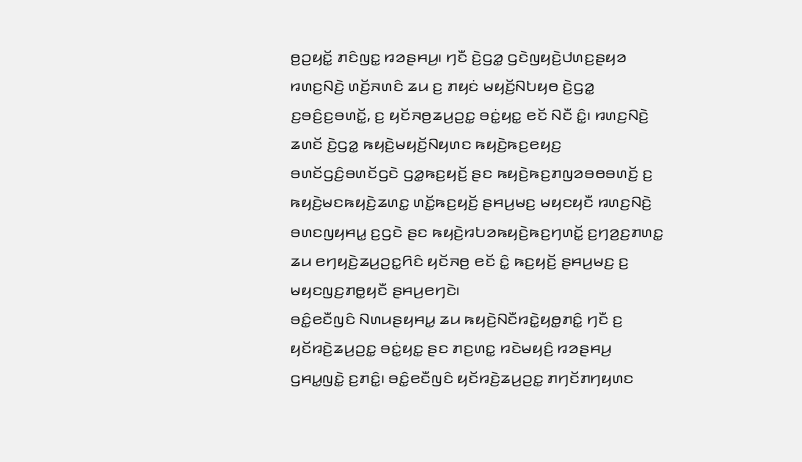ꤥ꤬ꤑꤟꤢꤩ꤭ ꤊꤢꤨꤜꤢ꤭ ꤙꤤꤔꤌꤣ꤬꤯ ꤚꤢꤪ ꤢꤧ꤬ꤞꤤ꤭ ꤞꤢꤧꤜꤟꤢꤧ꤬ꤓꤛꤢ꤬ꤔꤟꤤ ꤙꤛꤢ꤬ꤡꤢꤧ꤬ ꤛꤢꤩ꤬ꤏꤛꤢꤨ ꤘꤣ ꤢ꤬ ꤊꤟꤢꤦ ꤗꤟꤢꤩ꤬ꤡꤝꤟꤥ ꤢꤧ꤬ꤞꤤ꤭ ꤢ꤬ꤋꤢꤨ꤬ꤢ꤬ꤋꤛꤢꤩ꤭, ꤢ꤬ ꤟꤢꤩꤏꤥ꤬ꤘꤣ꤬ꤑꤢ꤭ ꤋꤢꤦ꤭ꤟꤢ꤭ ꤕꤢꤩ ꤡꤢꤪ ꤢꤨ꤭꤯ ꤙꤛꤢ꤬ꤡꤢꤧ꤬ ꤘꤛꤢꤩ ꤢꤧ꤬ꤞꤤ꤭ ꤒꤟꤢꤧ꤬ꤗꤟꤢꤩ꤬ꤡꤟꤛꤢ ꤒꤟꤢꤧ꤬ꤒꤢ꤬ꤕꤟꤢ꤬ ꤋꤛꤢꤩꤞꤢꤨ꤬ꤋꤛꤢꤩꤞꤢꤧ ꤞꤤ꤭ꤒꤢ꤬ꤟꤢꤩ꤬ ꤔꤢ ꤒꤟꤢꤧ꤬ꤒꤢ꤬ꤊꤜꤤꤋꤥꤋꤛꤢꤩ꤬ ꤢ꤬ ꤒꤟꤢꤧ꤬ꤗꤢꤒꤟꤢꤧ꤬ꤘꤛꤢ꤭ ꤛꤢꤩ꤭ꤒꤢ꤬ꤟꤢꤩ꤬ ꤔꤌꤣ꤬ꤗꤢ꤬ ꤗꤟꤢꤟꤢꤪ ꤙꤛꤢ꤬ꤡꤢꤧ꤬ ꤋꤛꤢꤜꤟꤌꤣ꤭ ꤢ꤬ꤞꤢꤧ ꤔꤢ ꤒꤟꤢꤧ꤬ꤙꤝꤤꤒꤟꤢꤧ꤬ꤒꤢ꤬ꤚꤛꤢꤩ꤭ ꤢ꤬ꤚꤤ꤬ꤢ꤬ꤊꤛꤢ꤭ ꤘꤣ ꤕꤚꤟꤢꤧ꤬ꤘꤣ꤬ꤑꤢ꤭ꤖꤢꤨ ꤟꤢꤩꤏꤥ꤬ ꤕꤢꤩ ꤢꤨ꤭ ꤒꤢ꤬ꤟꤢꤩ꤬ ꤔꤌꤣ꤬ꤗꤢ꤬ ꤢ꤬ ꤗꤟꤢꤜꤢ꤬ꤊꤥ꤭ꤟꤢꤪ ꤔꤌꤣ꤬ꤕꤚꤢꤧ꤯
ꤋꤢꤨ꤭ꤕꤢꤪꤜꤢꤨ ꤡꤛꤣꤔꤟꤌꤣ꤭ ꤘꤣ ꤒꤟꤢꤧ꤬ꤡꤢꤪꤙꤢꤧ꤭ꤟꤥ꤭ꤊꤢꤨ꤭ ꤚꤢꤪ ꤢ꤬ ꤟꤢꤩꤙꤢꤧ꤬ꤘꤣ꤬ꤑꤢ꤭ ꤋꤢꤦ꤭ꤟꤢ꤭ ꤔꤢ ꤊꤢ꤬ꤛꤢ꤭ ꤙꤢꤧꤗꤟꤢꤨ꤬ ꤙꤤꤔꤌꤣ꤬ ꤞꤌꤣ꤭ꤜꤢꤧ꤭ ꤢ꤬ꤊꤢꤨ꤭꤯ ꤋꤢꤨ꤭ꤕꤢꤪꤜꤢꤨ ꤟꤢꤩꤙꤢꤧ꤬ꤘꤣ꤬ꤑꤢ꤭ ꤊꤚꤢꤩꤊꤚꤟꤛꤢ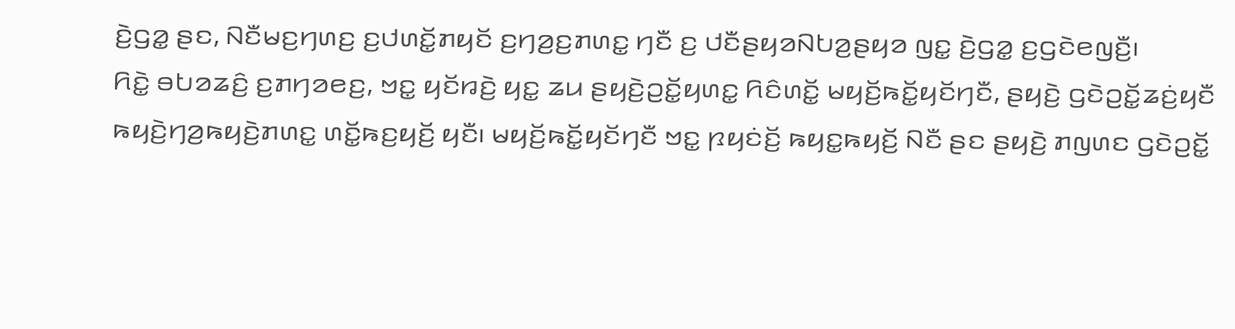ꤢꤧ꤬ꤞꤤ꤭ ꤔꤢ, ꤡꤢꤪꤗꤢ꤬ꤚꤛꤢ꤬ ꤢ꤬ꤓꤛꤢꤩ꤭ꤊꤟꤢꤩ ꤢ꤬ꤚꤤ꤬ꤢ꤬ꤊꤛꤢ꤭ ꤚꤢꤪ ꤢ꤬ ꤓꤢꤪꤔꤟꤤꤡꤝꤤ꤬ꤔꤟꤤ ꤜꤢ꤭ ꤢꤧ꤬ꤞꤤ꤭ ꤢ꤬ꤞꤢꤧꤕꤜꤢꤪ꤬꤯
ꤖꤢꤧ꤭ ꤋꤝꤤꤘꤢꤨ꤬ ꤢ꤬ꤊꤚꤤꤕꤢ꤬, ꤠꤢ꤭ ꤟꤢꤩꤙꤢꤧ꤬ ꤟꤢ꤭ ꤘꤣ ꤔꤟꤢꤧ꤬ꤑꤢꤩ꤭ꤟꤛꤢ꤭ ꤖꤢꤨꤛꤢꤩ꤭ ꤗꤟꤢꤩ꤬ꤒꤢꤩ꤭ꤟꤢꤩꤚꤢꤪ, ꤔꤟꤢꤧ꤬ ꤞꤢꤧꤑꤢꤩ꤭ꤘꤢꤦ꤬ꤟꤢꤪ ꤒꤟꤢꤧ꤬ꤚꤤ꤬ꤒꤟꤢꤧ꤬ꤊꤛꤢ꤭ ꤛꤢꤩ꤭ꤒꤢ꤬ꤟꤢꤩ꤬ ꤟꤢꤪ꤯ ꤗꤟꤢꤩ꤬ꤒꤢꤩ꤭ꤟꤢꤩꤚꤢꤪ ꤠꤢ꤭ ꤐꤟꤢꤦꤢꤩ꤬ ꤒꤟꤢ꤭ꤒꤟꤢꤩ꤬ ꤡꤢꤪ ꤔꤢ ꤔꤟꤢꤧ꤬ ꤊꤜꤛꤢ ꤞꤢꤧꤑꤢꤩ꤭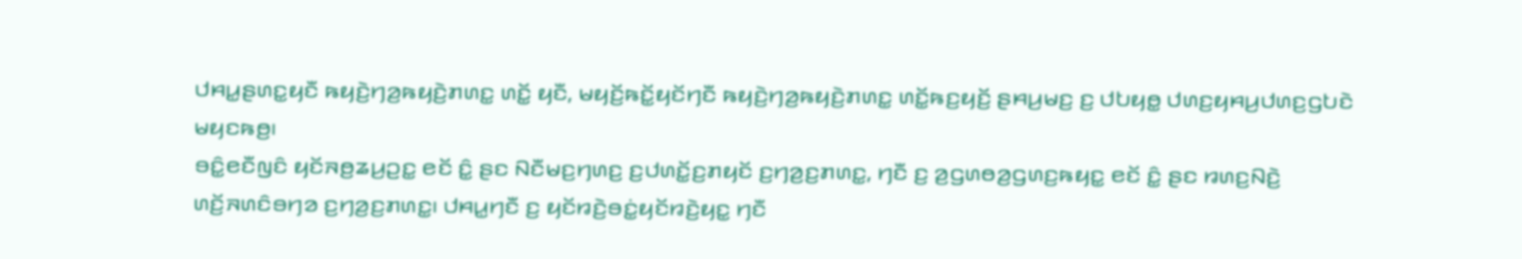ꤓꤌꤣ꤭ꤔꤛꤢ꤭ꤟꤢꤪ ꤒꤟꤢꤧ꤬ꤚꤤ꤬ꤒꤟꤢꤧ꤬ꤊꤛꤢ꤭ ꤛꤢꤩ꤭ ꤟꤢꤪ, ꤗꤟꤢꤩ꤬ꤒꤢꤩ꤭ꤟꤢꤩꤚꤢꤪ ꤒꤟꤢꤧ꤬ꤚꤤ꤬ꤒꤟꤢꤧ꤬ꤊꤛꤢ꤭ ꤛꤢꤩ꤭ꤒꤢ꤬ꤟꤢꤩ꤬ ꤔꤌꤣ꤬ꤗꤢ꤬ ꤢ꤬ ꤓꤝꤟꤥ꤭ ꤓꤛꤢ꤬ꤟꤌꤣ꤬ꤓꤛꤢ꤬ꤞꤝꤢꤧ ꤗꤟꤢꤒꤥ꤬꤯
ꤋꤢꤨ꤭ꤕꤢꤪꤜꤢꤨ ꤟꤢꤩꤏꤥ꤬ꤘꤣ꤬ꤑꤢ꤭ ꤕꤢꤩ ꤢꤨ꤭ ꤔꤢ ꤡꤢꤪꤗꤢ꤬ꤚꤛꤢ꤬ ꤢ꤬ꤓꤛꤢꤩ꤭ꤢ꤬ꤊꤟꤢꤩ ꤢ꤬ꤚꤤ꤬ꤢ꤬ꤊꤛꤢ꤭, ꤚꤢꤪ ꤢ꤬ ꤤ꤬ꤞꤛꤥꤤ꤬ꤞꤛꤢ꤬ꤒꤟꤢ꤭ ꤕꤢꤩ ꤢꤨ꤭ ꤔꤢ ꤙꤛꤢ꤬ꤡꤢꤧ꤬ ꤛꤢꤩ꤬ꤏꤛꤢꤨꤋꤚꤤ ꤢ꤬ꤚꤤ꤬ꤢ꤬ꤊꤛꤢ꤭꤯ ꤓꤌꤣ꤭ꤚꤢꤪ ꤢ꤬ ꤟꤢꤩꤙꤢꤧ꤬ꤋꤢꤦ꤭ꤟꤢꤩꤙꤢꤧ꤬ꤟꤢ꤭ ꤚꤢꤪ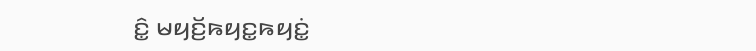ꤢꤨ꤭ ꤗꤟꤢꤩ꤬ꤒꤟꤢ꤭ꤒꤟꤢꤦ꤭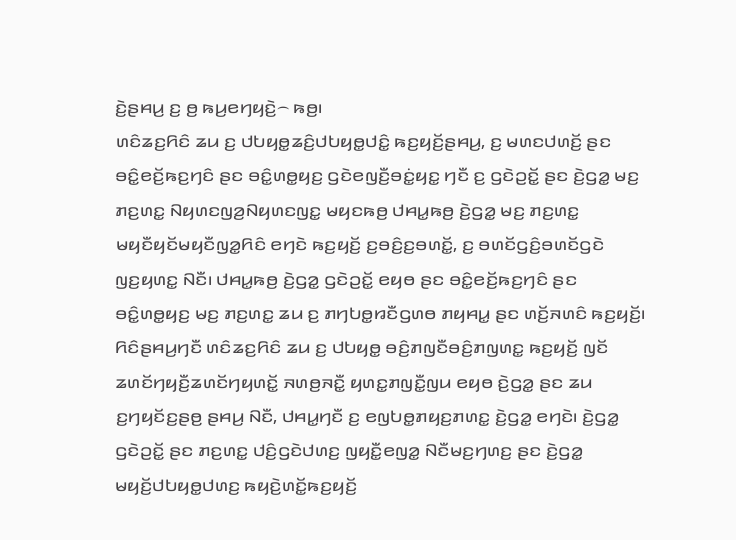ꤢꤧ꤬ꤔꤌꤣ꤬ ꤢ꤬ ꤥ꤬ ꤒꤣ꤬ꤕꤚꤟꤢꤧ꤬꤮ ꤒꤥ꤬꤯
ꤛꤢꤨꤘꤢ꤬ꤖꤢꤨ ꤘꤣ ꤢ꤬ ꤓꤝꤟꤥ꤭ꤘꤢꤨ꤬ꤓꤝꤟꤥ꤭ꤓꤢꤨ꤭ ꤒꤢ꤬ꤟꤢꤩ꤬ꤔꤌꤣ꤬, ꤢ꤬ ꤗꤛꤢꤓꤛꤢꤩ꤬ ꤔꤢ ꤋꤢꤨ꤭ꤕꤢꤩ꤬ꤒꤢ꤬ꤚꤢꤨ ꤔꤢ ꤋꤢꤨ꤭ꤛꤥ꤭ꤟꤢ꤬ ꤞꤢꤧꤕꤜꤢꤪ꤬ꤋꤢꤦ꤭ꤟꤢ꤭ ꤚꤢꤪ ꤢ꤬ ꤞꤢꤧꤑꤢꤩ꤭ ꤔꤢ ꤢꤧ꤬ꤞꤤ꤭ ꤗꤢ꤬ ꤊꤢ꤬ꤛꤢ꤭ ꤡꤟꤛꤢꤜꤤ꤬ꤡꤟꤛꤢꤜꤢ꤭ ꤗꤟꤢꤒꤥ꤬ ꤓꤌꤣ꤭ꤒꤥ꤬ ꤢꤧ꤬ꤞꤤ꤭ ꤗꤢ꤬ ꤊꤢ꤬ꤛꤢ꤭ ꤗꤟꤢꤪꤟꤢꤩꤗꤟꤢꤪꤜꤤ꤭ꤖꤢꤨ ꤕꤚꤢꤧ ꤒꤢ꤬ꤟꤢꤩ꤬ ꤢ꤬ꤋꤢꤨ꤬ꤢ꤬ꤋꤛꤢꤩ꤭, ꤢ꤬ ꤋꤛꤢꤩꤞꤢꤨ꤬ꤋꤛꤢꤩꤞꤢꤧ ꤜꤢ꤬ꤟꤛꤢ꤭ ꤡꤢꤪ꤯ ꤓꤌꤣ꤭ꤒꤥ꤬ ꤢꤧ꤬ꤞꤤ꤭ ꤞꤢꤧꤑꤢꤩ꤭ ꤕꤟꤥ ꤔꤢ ꤋꤢꤨ꤭ꤕꤢꤩ꤬ꤒꤢ꤬ꤚꤢꤨ ꤔꤢ ꤋꤢꤨ꤭ꤛꤥ꤭ꤟꤢ꤬ ꤗꤢ꤬ ꤊꤢ꤬ꤛꤢ꤭ ꤘꤣ ꤢ꤬ ꤊꤚꤝꤥ꤭ꤙꤢꤪꤞꤛꤥ ꤊꤟꤌꤣ꤭ ꤔꤢ ꤛꤢꤩ꤬ꤏꤛꤢꤨ ꤒꤢ꤬ꤟꤢꤩ꤬꤯
ꤖꤢꤨꤔꤌꤣ꤬ꤚꤢꤪ ꤛꤢꤨꤘꤢ꤬ꤖꤢꤨ ꤘꤣ ꤢ꤬ ꤓꤝꤟꤥ꤭ ꤋꤢꤨ꤬ꤊꤜꤢꤪꤋꤢꤨ꤬ꤊꤜꤛꤢ꤭ ꤒꤢ꤬ꤟꤢꤩ꤬ ꤜꤢꤩ ꤘꤛꤢꤩꤚꤟꤢꤪ꤬ꤘꤛꤢꤩꤚꤟꤛꤢꤩ꤭ ꤏꤛꤥ꤬ꤏꤢꤪ꤭ ꤟꤛꤢ꤭ꤊꤜꤢꤪ꤭ꤜꤣ ꤕꤟꤥ ꤢꤧ꤬ꤞꤤ꤭ ꤔꤢ ꤘꤣ ꤢ꤬ꤚꤟꤢꤩꤢ꤬ꤔꤥ꤬ ꤔꤌꤣ꤬ ꤡꤢꤪ, ꤓꤌꤣ꤭ꤚꤢꤪ ꤢ꤬ ꤕꤜꤝꤥ꤭ꤊꤟꤢ꤬ꤊꤛꤢ꤭ ꤢꤧ꤬ꤞꤤ꤭ ꤕꤚꤢꤧ꤯ ꤢꤧ꤬ꤞꤤ꤭ ꤞꤢꤧꤑꤢꤩ꤭ ꤔꤢ ꤊꤢ꤬ꤛꤢ꤭ ꤓꤢꤨ꤬ꤞꤢꤧꤓꤛꤢ꤬ ꤜꤟꤢꤪ꤭ꤕꤜꤤ꤭ ꤡꤢꤪꤗꤢ꤬ꤚꤛꤢ꤬ ꤔꤢ ꤢꤧ꤬ꤞꤤ꤭ ꤗꤟꤢꤩ꤬ꤓꤝꤟꤥ꤭ꤓꤛꤢ꤬ ꤒꤟꤢꤧ꤬ꤛꤢꤩ꤭ꤒꤢ꤬ꤟꤢꤩ꤬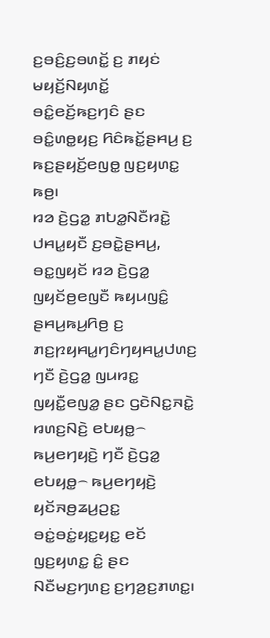ꤢ꤬ꤋꤢꤨ꤬ꤢ꤬ꤋꤛꤢꤩ꤭ ꤢ꤬ ꤊꤟꤢꤦ ꤗꤟꤢꤩ꤬ꤡꤟꤛꤢꤩ꤭ ꤋꤢꤨ꤭ꤕꤢꤩ꤬ꤒꤢ꤬ꤚꤢꤨ ꤔꤢ ꤋꤢꤨ꤭ꤛꤥ꤭ꤟꤢ꤬ ꤖꤢꤨꤒꤢꤩ꤭ꤔꤌꤣ꤬ ꤢ꤬ ꤒꤢ꤬ꤔꤟꤢꤩ꤬ꤕꤜꤥ꤭ ꤜꤢ꤬ꤟꤛꤢ꤭ ꤒꤥ꤬꤯
ꤙꤤ ꤢꤧ꤬ꤞꤤ꤭ ꤊꤝꤤ꤭ꤡꤢꤪꤙꤢꤧ꤭ ꤓꤌꤣ꤭ꤟꤢꤪ ꤢ꤬ꤋꤢꤧ꤭ꤔꤌꤣ꤬, ꤋꤢ꤭ꤜꤟꤢꤩ ꤙꤤ ꤢꤧ꤬ꤞꤤ꤭ ꤜꤟꤢꤩꤥ꤬ꤕꤜꤢꤪ ꤒꤟꤣꤜꤢꤨ꤭ ꤔꤌꤣ꤬ꤒꤣ꤬ꤖꤥ꤬ ꤢ꤬ ꤊꤢ꤬ꤐꤟꤌꤣ꤭ꤚꤢꤨꤚꤟꤌꤣ꤭ꤓꤛꤢ꤬ ꤚꤢꤪ ꤢꤧ꤬ꤞꤤ꤭ ꤜꤣꤙꤢ꤭ ꤜꤟꤢꤪ꤭ꤕꤜꤤ꤭ ꤔꤢ ꤞꤢꤧꤡꤢ꤭ꤏꤢꤧ꤭ ꤙꤛꤢ꤬ꤡꤢꤧ꤬ ꤕꤝꤟꤥ꤭꤮ ꤒꤣ꤬ꤕꤚꤟꤢꤧ꤬ ꤚꤢꤪ ꤢꤧ꤬ꤞꤤ꤭ ꤕꤝꤟꤥ꤭꤮ ꤒꤣ꤬ꤕꤚꤟꤢꤧ꤬ ꤟꤢꤩꤏꤥ꤬ꤘꤣ꤬ꤑꤢ꤭ ꤋꤢꤦ꤭ꤋꤢꤦ꤭ꤟꤢ꤭ꤟꤢ꤭ ꤕꤢꤩ ꤜꤢ꤬ꤟꤛꤢ꤭ ꤢꤨ꤭ ꤔꤢ ꤡꤢꤪꤗꤢ꤬ꤚꤛꤢ꤬ ꤢ꤬ꤚꤤ꤬ꤢ꤬ꤊꤛꤢ꤭꤯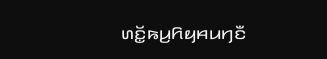ꤛꤢꤩ꤭ꤒꤣ꤬ꤖꤟꤌꤣꤚꤢꤪ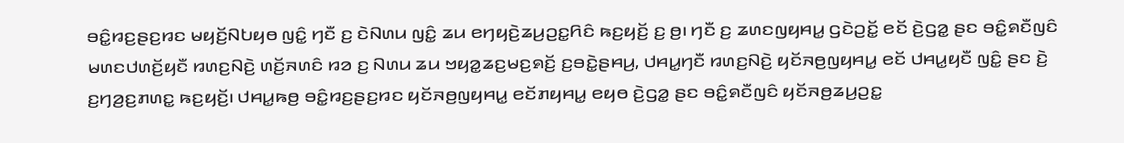ꤋꤢꤨ꤭ꤙꤢ꤬ꤔꤢ꤬ꤙꤢ ꤗꤟꤢꤩ꤬ꤡꤝꤟꤥ ꤜꤢꤨ꤭ ꤚꤢꤪ ꤢ꤬ ꤢꤧꤡꤛꤣ ꤜꤢꤨ꤭ ꤘꤣ ꤕꤚꤟꤢꤧ꤬ꤘꤣ꤬ꤑꤢ꤭ꤖꤢꤨ ꤒꤢ꤬ꤟꤢꤩ꤬ ꤢ꤬ ꤥ꤬꤯ ꤚꤢꤪ ꤢ꤬ ꤘꤛꤢꤜꤟꤌꤣ꤭ ꤞꤢꤧꤑꤢꤩ꤭ ꤕꤢꤩ ꤢꤧ꤬ꤞꤤ꤭ ꤔꤢ ꤋꤢꤨ꤭ꤎꤢꤪꤜꤢꤨ ꤗꤛꤢꤓꤛꤢꤩ꤬ꤟꤢꤪ ꤙꤛꤢ꤬ꤡꤢꤧ꤬ ꤛꤢꤩ꤬ꤏꤛꤢꤨ ꤙꤤ ꤢ꤬ ꤡꤛꤣ ꤘꤣ ꤠꤟꤤ꤭ꤘꤢ꤬ꤗꤢ꤬ꤎꤢꤩ꤬ ꤢ꤬ꤋꤢꤧ꤭ꤔꤌꤣ꤬, ꤓꤌꤣ꤭ꤚꤢꤪ ꤙꤛꤢ꤬ꤡꤢꤧ꤬ ꤟꤢꤩꤏꤥ꤬ꤜꤟꤌꤣ꤭ ꤕꤢꤩ ꤓꤌꤣ꤭ꤟꤢꤪ ꤜꤢꤨ꤭ ꤔꤢ ꤢꤧ꤬ ꤢ꤬ꤚꤤ꤬ꤢ꤬ꤊꤛꤢ꤭ ꤒꤢ꤬ꤟꤢꤩ꤬꤯ ꤓꤌꤣ꤭ꤒꤥ꤬ ꤋꤢꤨ꤭ꤙꤢ꤬ꤔꤢ꤬ꤙꤢ ꤟꤢꤩꤏꤥ꤬ꤜꤟꤌꤣ꤭ ꤕꤢꤩꤊꤟꤌꤣ꤭ ꤕꤟꤥ ꤢꤧ꤬ꤞꤤ꤭ ꤔꤢ ꤋꤢꤨ꤭ꤎꤢꤪꤜꤢꤨ ꤟꤢꤩꤏꤥ꤬ꤘꤣ꤬ꤑꤢ꤭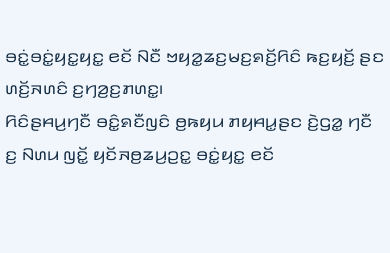ꤋꤢꤦ꤭ꤋꤢꤦ꤭ꤟꤢ꤭ꤟꤢ꤭ ꤕꤢꤩ ꤡꤢꤪ ꤠꤟꤤ꤭ꤘꤢ꤬ꤗꤢ꤬ꤎꤢꤩ꤬ꤖꤢꤨ ꤒꤢ꤬ꤟꤢꤩ꤬ ꤔꤢ ꤛꤢꤩ꤬ꤏꤛꤢꤨ ꤢ꤬ꤚꤤ꤬ꤢ꤬ꤊꤛꤢ꤭꤯
ꤖꤢꤨꤔꤌꤣ꤬ꤚꤢꤪ ꤋꤢꤨ꤭ꤎꤢꤪꤜꤢꤨ ꤥ꤬ꤒꤟꤣ ꤊꤟꤌꤣ꤭ꤔꤢ ꤢꤧ꤬ꤞꤤ꤭ ꤚꤢꤪ ꤢ꤬ ꤡꤛꤣ ꤜꤢꤩ꤭ ꤟꤢꤩꤏꤥ꤬ꤘꤣ꤬ꤑꤢ꤭ ꤋꤢꤦ꤭ꤟꤢ꤭ ꤕꤢꤩ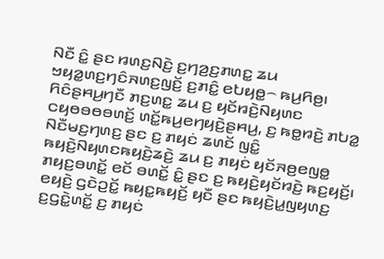ꤡꤢꤪ ꤢꤨ꤭ ꤔꤢ ꤙꤛꤢ꤬ꤡꤢꤧ꤬ ꤢ꤬ꤚꤤ꤬ꤢ꤬ꤊꤛꤢ꤭ ꤘꤣ ꤠꤟꤤ꤭ꤛꤢ꤬ꤚꤢꤨꤏꤛꤢ꤬ꤜꤢꤩ꤬ ꤢ꤬ꤊꤢꤨ꤭ ꤕꤝꤟꤥ꤭꤮ ꤒꤣ꤬ꤖꤥ꤬꤯
ꤖꤢꤨꤔꤌꤣ꤬ꤚꤢꤪ ꤊꤢ꤬ꤛꤢ꤭ ꤘꤣ ꤢ꤬ ꤟꤢꤩꤙꤢꤧ꤬ꤡꤟꤛꤢ ꤍꤟꤥꤋꤥꤋꤛꤢꤩ꤬ ꤛꤢꤩ꤭ꤒꤣ꤬ꤕꤚꤟꤢꤧ꤬ꤔꤌꤣ꤬, ꤢ꤬ ꤒꤥ꤭ꤙꤢꤧ꤬ ꤊꤝꤤ꤭ ꤡꤢꤪꤗꤢ꤬ꤚꤛꤢ꤬ ꤔꤢ ꤢ꤬ ꤊꤟꤢꤦ ꤘꤛꤢꤩ ꤜꤢꤨ꤭ ꤒꤟꤢꤧ꤬ꤡꤟꤛꤢꤒꤟꤢꤧ꤬ꤘꤢꤧ꤬ ꤘꤣ ꤢ꤬ ꤊꤟꤢꤦ ꤟꤢꤩꤏꤥ꤬ꤕꤜꤥ꤭ ꤊꤟꤢ꤬ꤋꤛꤢꤩ꤭ ꤕꤢꤩ ꤋꤛꤢꤩ꤭ ꤢꤨ꤭ ꤔꤢ ꤢ꤬ ꤒꤟꤢꤧ꤬ꤟꤢꤩꤙꤢꤧ꤬ ꤒꤢ꤬ꤟꤢꤩ꤬꤯
ꤕꤟꤢꤧ꤬ ꤞꤢꤧꤑꤢꤩ꤭ ꤒꤟꤢ꤭ꤒꤟꤢꤩ꤬ ꤟꤢꤪ ꤔꤢ ꤒꤟꤢꤧ꤬ꤣ꤭ꤜꤟꤛꤢ꤬ ꤢ꤬ꤞꤢꤧ꤭ꤛꤢꤩ꤭ ꤢ꤬ ꤊꤟꤢꤦ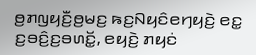ꤥ꤬ꤊꤜꤟꤢꤪ꤬ꤥ꤬ꤗꤢ꤬ ꤒꤢ꤬ꤡꤟꤢꤨꤕꤚꤟꤢꤧ꤬ ꤕꤢ꤭ ꤢ꤬ꤋꤢꤨ꤬ꤢ꤬ꤋꤛꤢꤩ꤭, ꤕꤟꤢꤧ꤬ ꤊꤟꤢꤦ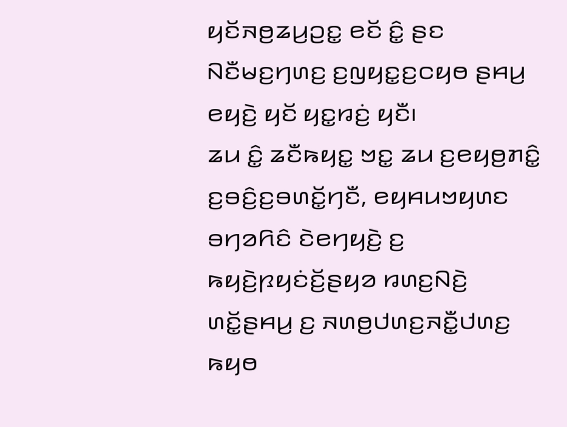ꤟꤢꤩꤏꤥ꤬ꤘꤣ꤬ꤑꤢ꤭ ꤕꤢꤩ ꤢꤨ꤭ ꤔꤢ ꤡꤢꤪꤗꤢ꤬ꤚꤛꤢ꤬ ꤢ꤬ꤜꤟꤢ꤭ꤢ꤬ꤍꤟꤥ ꤔꤌꤣ꤬ ꤕꤟꤢꤧ꤬ ꤟꤢꤩ ꤟꤢ꤭ꤙꤢꤦ꤬ ꤟꤢꤪ꤯
ꤘꤣ ꤢꤨ꤭ ꤘꤢꤪꤒꤟꤢ꤭ ꤠꤢ꤭ ꤘꤣ ꤢ꤬ꤕꤟꤥ꤬ꤊꤢꤨ꤭ ꤢ꤬ꤋꤢꤨ꤬ꤢ꤬ꤋꤛꤢꤩ꤭ꤚꤢꤪ, ꤕꤟꤌꤣꤠꤟꤛꤢ ꤋꤚꤤꤖꤢꤨ ꤢꤧꤕꤚꤟꤢꤧ꤬ ꤢ꤬ ꤒꤟꤢꤧ꤬ꤐꤟꤢꤦꤢꤩ꤬ꤔꤟꤤ ꤙꤛꤢ꤬ꤡꤢꤧ꤬ ꤛꤢꤩ꤭ꤔꤌꤣ꤬ ꤢ꤬ ꤏꤛꤥ꤬ꤓꤛꤢ꤬ꤏꤢꤪ꤭ꤓꤛꤢ꤬ ꤒꤟꤥ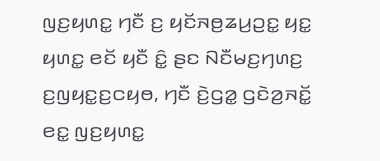ꤜꤢ꤬ꤟꤛꤢ꤭ ꤚꤢꤪ ꤢ꤬ ꤟꤢꤩꤏꤥ꤬ꤘꤣ꤬ꤑꤢ꤭ ꤟꤢ꤭ ꤟꤛꤢ꤭ ꤕꤢꤩ ꤟꤢꤪ ꤢꤨ꤭ ꤔꤢ ꤡꤢꤪꤗꤢ꤬ꤚꤛꤢ꤬ ꤢ꤬ꤜꤟꤢ꤭ꤢ꤬ꤍꤟꤥ, ꤚꤢꤪ ꤢꤧ꤬ꤞꤤ꤭ ꤞꤢꤧꤤ꤬ꤏꤢꤩ꤭ ꤕꤢ꤭ ꤜꤢ꤬ꤟꤛꤢ꤭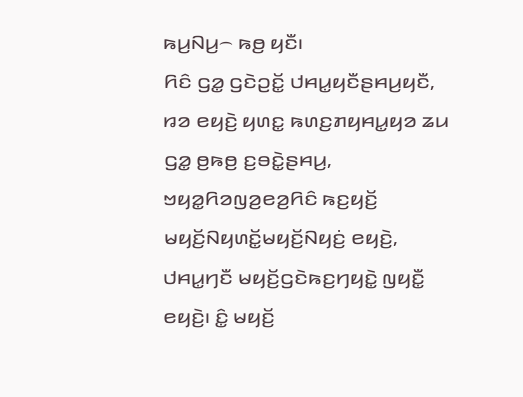ꤒꤣ꤬ꤡꤣ꤬꤮ ꤒꤥ꤬ ꤟꤢꤪ꤯
ꤖꤢꤨ ꤞꤤ꤭ ꤞꤢꤧꤑꤢꤩ꤭ ꤓꤌꤣ꤭ꤟꤢꤪꤔꤌꤣ꤬ꤟꤢꤪ, ꤙꤤ ꤕꤟꤢꤧ꤬ ꤟꤛꤢ꤭ ꤒꤛꤢ꤬ꤊꤟꤌꤣ꤭ꤟꤤ ꤘꤣ ꤞꤤ꤭ ꤥ꤬ꤒꤥ꤬ ꤢ꤬ꤋꤢꤧ꤭ꤔꤌꤣ꤬, ꤠꤟꤤ꤭ꤖꤤꤜꤤ꤬ꤕꤤ꤬ꤖꤢꤨ ꤒꤢ꤬ꤟꤢꤩ꤬ ꤗꤟꤢꤩ꤬ꤡꤟꤛꤢꤩ꤭ꤗꤟꤢꤩ꤬ꤡꤟꤢꤦ꤬ ꤕꤟꤢꤧ꤬, ꤓꤌꤣ꤭ꤚꤢꤪ ꤗꤟꤢꤩ꤬ꤞꤢꤧꤒꤢ꤬ꤚꤟꤢꤧ꤭ ꤜꤟꤢꤪ꤭ ꤕꤟꤢꤧ꤬꤯ ꤢꤨ꤭ ꤗꤟꤢꤩ꤬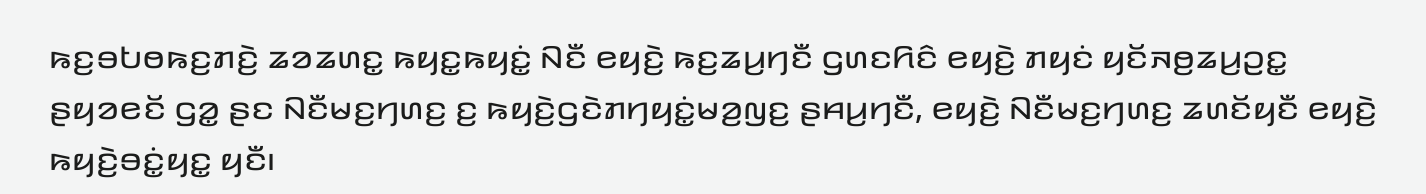ꤒꤢ꤬ꤋꤝꤥꤒꤢ꤬ꤊꤢꤧ꤬ ꤘꤤꤘꤛꤢ꤭ ꤒꤟꤢ꤭ꤒꤟꤢꤦ꤭ ꤡꤢꤪ ꤕꤟꤢꤧ꤬ ꤒꤢ꤬ꤘꤣ꤬ꤚꤢꤪ ꤞꤛꤢꤖꤢꤨ ꤕꤟꤢꤧ꤬ ꤊꤟꤢꤦ ꤟꤢꤩꤏꤥ꤬ꤘꤣ꤬ꤑꤢ꤭ ꤔꤟꤤꤕꤢꤩ ꤞꤤ꤭ ꤔꤢ ꤡꤢꤪꤗꤢ꤬ꤚꤛꤢ꤬ ꤢ꤬ ꤒꤟꤢꤧ꤬ꤞꤢꤧꤊꤚꤟꤢꤦ꤭ꤗꤤ꤬ꤜꤢ꤬ ꤔꤌꤣ꤬ꤚꤢꤪ, ꤕꤟꤢꤧ꤬ ꤡꤢꤪꤗꤢ꤬ꤚꤛꤢ꤬ ꤘꤛꤢꤩꤟꤢꤪ ꤕꤟꤢꤧ꤬ ꤒꤟꤢꤧ꤬ꤋꤢꤦ꤭ꤟꤢ꤭ ꤟꤢꤪ꤯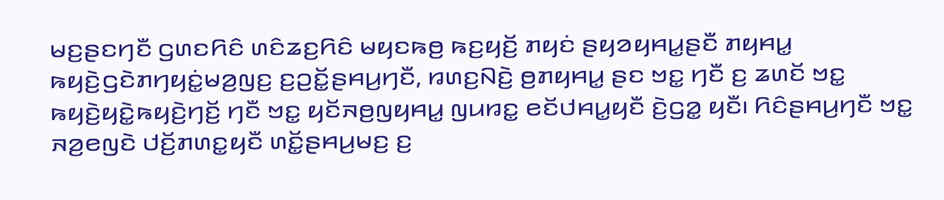ꤗꤢ꤬ꤔꤢꤚꤢꤪ ꤞꤛꤢꤖꤢꤨ ꤛꤢꤨꤘꤢ꤬ꤖꤢꤨ ꤗꤟꤢꤒꤥ꤬ ꤒꤢ꤬ꤟꤢꤩ꤬ ꤊꤟꤢꤦ ꤔꤟꤤꤟꤌꤣ꤭ꤔꤢꤪ ꤊꤟꤌꤣ꤭ ꤒꤟꤢꤧ꤬ꤞꤢꤧꤊꤚꤟꤢꤦ꤭ꤗꤤ꤬ꤜꤢ꤬ ꤢ꤬ꤑꤢꤩ꤭ꤔꤌꤣ꤬ꤚꤢꤪ, ꤙꤛꤢ꤬ꤡꤢꤧ꤬ ꤥ꤬ꤊꤟꤌꤣ꤭ ꤔꤢ ꤠꤢ꤭ ꤚꤢꤪ ꤢ꤬ ꤘꤛꤢꤩ ꤠꤢ꤭ ꤒꤟꤢꤧ꤬ꤟꤢꤧ꤭ꤒꤟꤢꤧ꤬ꤚꤢꤩ꤬ ꤚꤢꤪ ꤠꤢ꤭ ꤟꤢꤩꤏꤥ꤬ꤜꤟꤌꤣ꤭ ꤜꤣꤙꤢ꤭ ꤕꤢꤩꤓꤌꤣ꤭ꤟꤢꤪ ꤢꤧ꤬ꤞꤤ꤭ ꤟꤢꤪ꤯ ꤖꤢꤨꤔꤌꤣ꤬ꤚꤢꤪ ꤠꤢ꤭ ꤏꤤ꤬ꤕꤜꤢꤧ ꤓꤢꤩ꤬ꤊꤛꤢ꤭ꤟꤢꤪ ꤛꤢꤩ꤭ꤔꤌꤣ꤬ꤗꤢ꤬ ꤢ꤬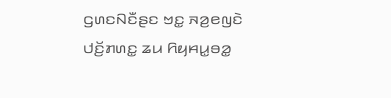ꤞꤛꤢꤡꤢꤪꤔꤢ ꤠꤢ꤭ ꤏꤤ꤬ꤕꤜꤢꤧ ꤓꤢꤩ꤬ꤊꤛꤢ꤭ ꤘꤣ ꤖꤟꤌꤣ꤭ꤋꤤ꤭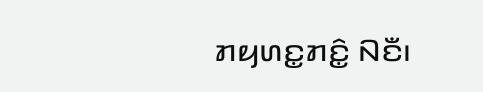ꤊꤟꤛꤢ꤭ꤊꤢꤨ꤭ ꤡꤢꤪ꤯